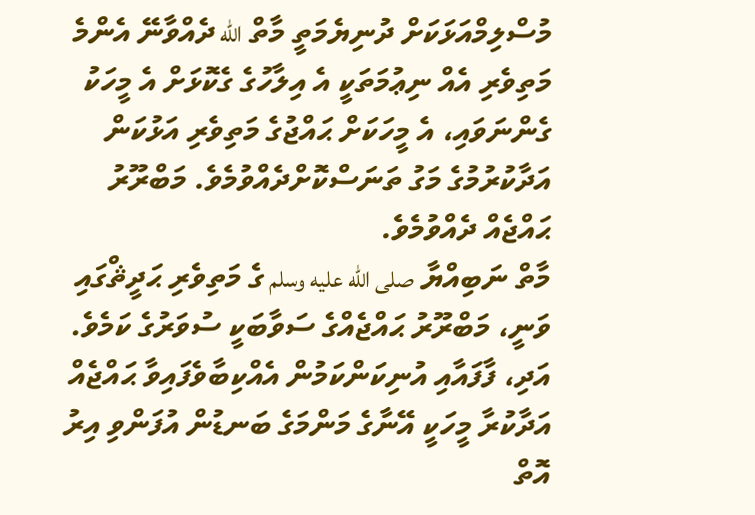މުސްލިމްއަޅަކަށް ދުނިޔެމަތީ މާތް الله ދެއްވާނޭ އެންމެ މަތިވެރި އެއް ނިޢުމަތަކީ އެ އިލާހުގެ ގެކޮޅަށް އެ މީހަކު ގެންނަވައި، އެ މީހަކަށް ޙައްޖުގެ މަތިވެރި އަޅުކަން އަދާކުރުމުގެ މަގު ތަނަސްކޮށްދެއްވުމެވެ. މަބްރޫރު ޙައްޖެއް ދެއްވުމެވެ.
މާތް ނަބިއްޔާ صلى الله عليه وسلم ގެ މަތިވެރި ޙަދީޘްގައި ވަނީ، މަބްރޫރު ޙައްޖެއްގެ ސަވާބަކީ ސުވަރުގެ ކަމެވެ. އަދި، ފާފައާއި އުނިކަންކަމުން އެއްކިބާވެފައިވާ ޙައްޖެއް އަދާކުރާ މީހަކީ އޭނާގެ މަންމަގެ ބަނޑުން އުފަންވި އިރު އޮތް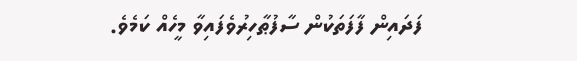ފަދައިން ފާފަތަކުން ސާފުޠާހިރުވެފައިވާ މީހެއް ކަމެވެ.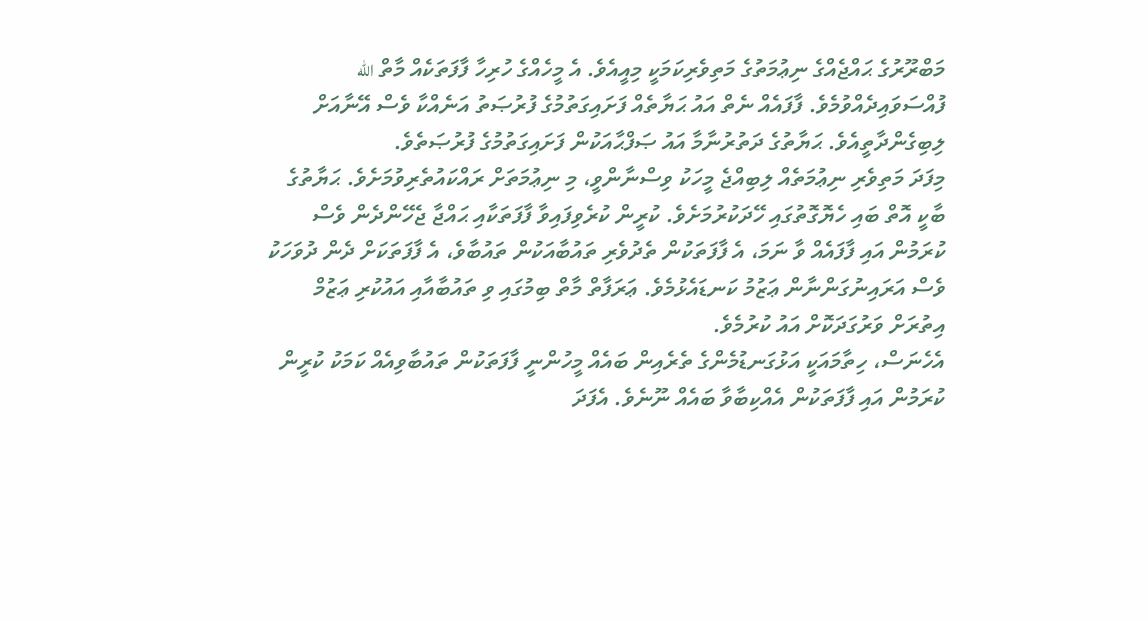މަބްރޫރުގެ ޙައްޖެއްގެ ނިޢުމަތުގެ މަތިވެރިކަމަކީ މިއީއެވެ. އެ މީހެއްގެ ހުރިހާ ފާފަތަކެއް މާތް الله ފުއްސަވައިދެއްވުމެވެ. ފާފައެއް ނެތް އައު ޙަޔާތެއް ފަށައިގަތުމުގެ ފުރުޞަތު އަނެއްކާ ވެސް އޭނާއަށް ލިބިގެންދާތީއެވެ. ޙަޔާތުގެ ދަތުރުނާމާ އައު ޞަފްޙާއަކުން ފަށައިގަތުމުގެ ފުރުޞަތެވެ.
މިފަދަ މަތިވެރި ނިޢުމަތެއް ލިބިއްޖެ މީހަކު ވިސްނާންވީ، މި ނިޢުމަތަށް ރައްކައުތެރިވުމަށެވެ. ޙަޔާތުގެ ބާކީ އޮތް ބައި ހެޔޮގޮތުގައި ހޭދަކުރުމަށެވެ. ކުރީން ކުރެވިފައިވާ ފާފަތަކާއި ޙައްޖާ ޖެހޭންދެން ވެސް ކުރަމުން އައި ފާފައެއް ވާ ނަމަ، އެ ފާފަތަކުން ތެދުވެރި ތައުބާއަކުން ތައުބާވެ، އެ ފާފަތަކަށް ދެން ދުވަހަކު ވެސް އަރައިނުގަންނާން ޢަޒުމު ކަނޑައެޅުމެވެ. ޢަރަފާތް މާތް ބިމުގައި ވި ތައުބާއާއި އައުކުރި ޢަޒުމް އިތުރަށް ވަރުގަދަކޮށް އައު ކުރުމެވެ.
އެހެނަސް، ހިތާމައަކީ އަޅުގަނޑުމެންގެ ތެރެއިން ބައެއް މީހުންނީ ފާފަތަކުން ތައުބާވިއެއް ކަމަކު ކުރީން ކުރަމުން އައި ފާފަތަކުން އެއްކިބާވާ ބައެއް ނޫނެވެ. އެފަދަ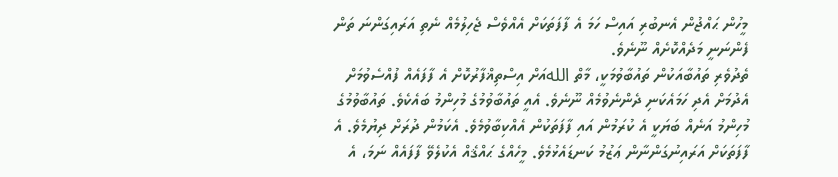މީހުން ޙައްޖުން އެނބުރި އައިސް ހަމަ އެ ފާފަތަކަށް އެއްވެސް ޖެހިލުމެއް ނެތި އަރައިގަންނަ ތަން ފެންނަނީ މަދެއްކޮށެއް ނޫނެވެ.
ތެދުވެރި ތައުބާއަކުން ތައުބާވުމަކީ، މާތް اللهއަށް އިސްތިޣްފާރުކޮށް އެ ފާފައެއް ފުއްސެވުމަށް އެދުމަށް އެދި ހަމައެކަނި ދެންނެވުމެއް ނޫނެވެ. އެއީ ތައުބާވުމުގެ މުހިންމު ބައެކެވެ. ތައުބާވުމުގެ މުހިންމު އަނެއް ބަޔަކީ އެ ކުރަމުން އައި ފާފަތަކުން އެއްކިބާވުމެވެ. އެކަމުން ދުރަށް ދިޔުމެވެ. އެ ފާފަތަކަށް އަރައިނުގަންނާން ޢަޒުމު ކަނޑައެޅުމެވެ. މީހެއްގެ ޙައްޤެއް އެކުލެވޭ ފާފައެއް ނަމަ، އެ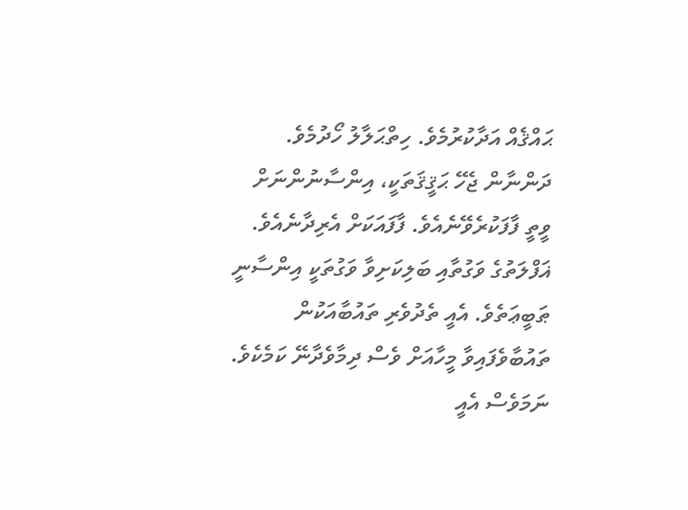ޙައްޤެއް އަދާކުރުމެވެ. ހިތްޙަލާލު ހޯދުމެވެ.
ދަންނާން ޖެހޭ ޙަޤީޤަތަކީ، އިންސާނުންނަށް ވީތީ ފާފަކުރެވޭނެއެވެ. ފާފައަކަށް އެރިދާނެއެވެ. ޣަފްލަތުގެ ވަގުތާއި ބަލިކަށިވާ ވަގުތަކީ އިންސާނީ ޠަބީޢަތެވެ. އެއީ ތެދުވެރި ތައުބާއަކުން ތައުބާވެފައިވާ މީހާއަށް ވެސް ދިމާވެދާނޭ ކަމެކެވެ. ނަމަވެސް އެއީ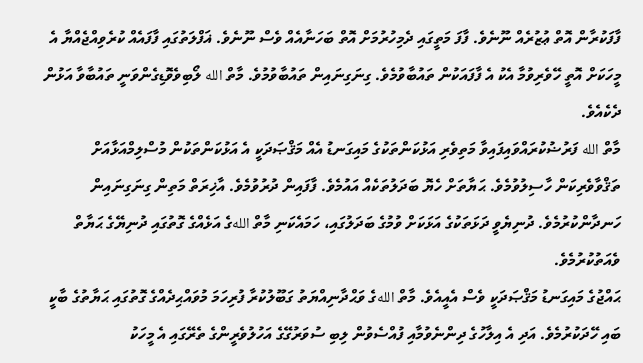ފާފަކުރާން އޮތް ޢުޒުރެއް ނޫނެވެ. ފާފަ މަތީގައި ދެމިހުރުމަށް އޮތް ބަހަނާއެއް ވެސް ނޫނެވެ. ޣަފްލަތުގައި ފާފައެއް ކުރެވިއްޖެއްޔާ އެ މީހަކަށް އޮތީ ހޭވެރިވުމާ އެކު އެ ފާފައަކުން ތައުބާވުމެވެ. ގިނަގިނައިން ތައުބާވުމުވެ. މާތް الله ލޯބިވެވޮޑިގެންވަނީ ތައުބާވާ އަޅުން ދެކެއެވެ.
މާތް الله ފަރުޟުކުރައްވައިފައިވާ މަތިވެރި އަޅުކަންތަކުގެ މައިގަނޑު އެއް މަޤްޞަދަކީ އެ އަޅުކަންތަކުން މުސްލިމްއަޅާއަށް ތަޤްވާވެރިކަން ހާސިލުވުމެވެ. ޙަޔާތަށް ހެޔޮ ބަދަލުތަކެއް އައުމެވެ. ފާފައިން ދުރުވުމެވެ. އާޚިރަތް މަތިން ގިނަގިނައިން ހަނދާންކުރުމެވެ. ދުނިޔެވީ ދަޅަތަކުގެ އަޅަކަށް ވުމުގެ ބަދަލުގައި، ހަމައެކަނި މާތް اللهގެ އަޅެއްގެ ގޮތުގައި ދުނިޔޭގެ ޙަޔާތް ވެއަތުކުރުމެވެ.
ޙައްޖުގެ މައިގަނޑު މަޤްޞަދަކީ ވެސް އެއީއެވެ. މާތް اللهގެ ވަޙްދާނިއްޔަތު ގަބޫލުކުރާ ފުރިހަމަ މުވައްޙިދެއްގެ ގޮތުގައި ޙަޔާތުގެ ބާކީ ބައި ހޭދަކުރުމެވެ. އަދި އެ އިލާހުގެ ދިންނެވުމާއި ފުއްސެވުން ލިބި ސުވަރުގޭގެ އަހުލުވެރީންގެ ތެރޭގައި އެ މީހަކު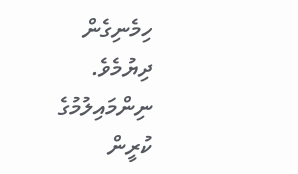ހިމެނިގެން ދިޔުމެވެ.
ނިންމައިލުމުގެ ކުރީން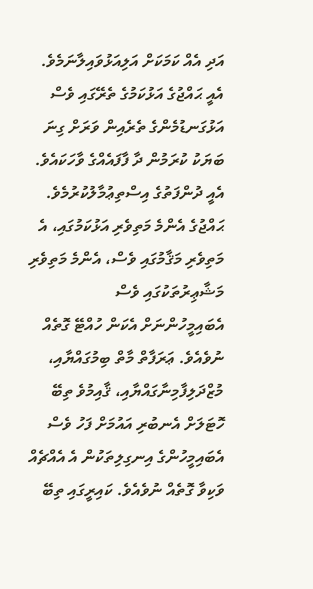އަދި އެއް ކަމަކަށް އަލިއަޅުވައިލާނަމެވެ. އެއީ ޙައްޖުގެ އަޅުކަމުގެ ތެރޭގައި ވެސް އަޅުގަނޑުމެންގެ ތެރެއިން ވަރަށް ގިނަ ބަޔަކު ކުރަމުން ދާ ފާފައެއްގެ ވާހަކައެވެ. އެއީ ދުންފަތުގެ އިސްތިޢުމާލުކުރުމެވެ. ޙައްޖުގެ އެންމެ މަތިވެރި އަޅުކަމުގައި، އެ މަތިވެރި މަޤާމުގައި ވެސް، އެންމެ މަތިވެރި މަޝާޢިރުތަކުގައި ވެސް އެބައިމީހުންނަށް އެކަން ހުއްޓޭ ގޮތެއް ނުވެއެވެ. ޢަރަފާތް މާތް ބިމުގައްޔާއި، މުޒްދަލިފާމިނާގައްޔާއި، ޤާއިމުވެ ތިބޭ ހޮޓަލަށް އެނބުރި އައުމަށް ފަހު ވެސް އެބައިމީހުންގެ އިނގިލިތަކުން އެ އެއްޗެއް ވަކިވާ ގޮތެއް ނުވެއެވެ. ކައިރީގައި ތިބޭ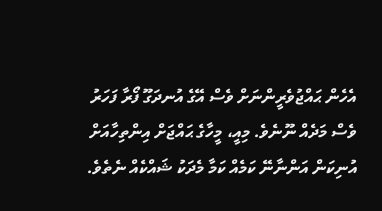އެހެން ޙައްޖުވެރީންނަށް ވެސް އޭގެ އުނދަގޫ ފޯރާ ފަހަރު ވެސް މަދެއް ނޫނެވެ. މިއީ، މީހާގެ ޙައްޖަށް އިންތިހާއަށް އުނިކަން އަންނާނޭ ކަމެއް ކަމާ މެދަކު ޝައްކެއް ނެތެވެ.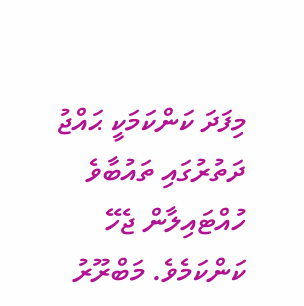މިފަދަ ކަންކަމަކީ ޙައްޖު ދަތުރުގައި ތައުބާވެ ހުއްޓައިލާން ޖެހޭ ކަންކަމެވެ. މަބްރޫރު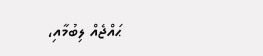ޙައްޖެއް ލިބުމާއި،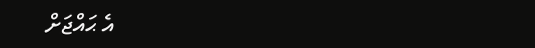އެ ޙައްޖަށް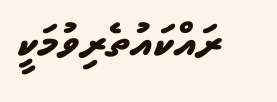ރައްކައުތެރިވުމަކީ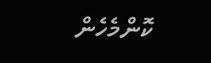ކޮންމެހެން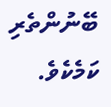ބޭނުންތެރި ކަމެކެވެ.